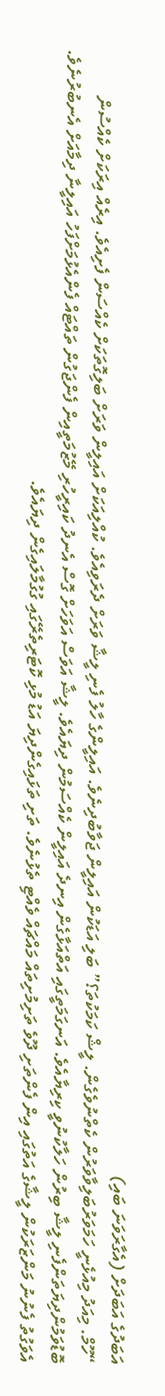އަބަދުގެ އަބަދަށް (އެގާރަވަނަ ބައި)
“ހޫމް. މިއަދު މިއުޅެނީ ހަމަވަރުބަލިވާވަރުން ކެތްނުވެގެން. ލީޝް ކަމަކުތަ؟” ބަލި އަޑަކުން އައިލީން ޖަވާބުދިނެވެ. އައިލީންގެ ހާލު ފެނި ލީޝާ ވަރަށް ދެރަވިއެވެ. ކުއްލިއަކަށް އައިލީން ވަރަށް ބަލިގޮތަކަށް ކެއްސަން ފެށިއެވެ. އިރެއް އިރަކަށް ކެއްސުން ބޮޑުވަމުންދިޔަތަންފެނި ލީޝާ ބިރުން ހަލާކުނުވީ ކިރިޔާއެވެ. އަނގަމަތީގައި އަތްއަޅާގެން އިނދެ އައިލީން ކެއްސަމުން ދިޔައެވެ. ލީޝާ އަވަސް އަވަހަށް ގޮސް އެނދު ކައިރީހުރި މޭޒުމަތީއިން ފެންޖަގުން ތައްޓައް ފެންއެޅުމަށްފަހު އައިލީނާ ދިމާއަށް އެނބުރުނެވެ. އެވަގުތު ފެނުނު މަންޒަރަކުން ލީޝާގެ އަތުގައި އިން ފެންތަށި ދޫވެ ތަށިމުށިތައް މައްޗައް ވެއްޓި ތެޅުނެވެ. ތަށި ތަޅައިގެންދިޔަ އަޑު މުޅި ކޮޓަރިތެރޭގައި ގުގުމާލައިގެން ދިޔައެވެ.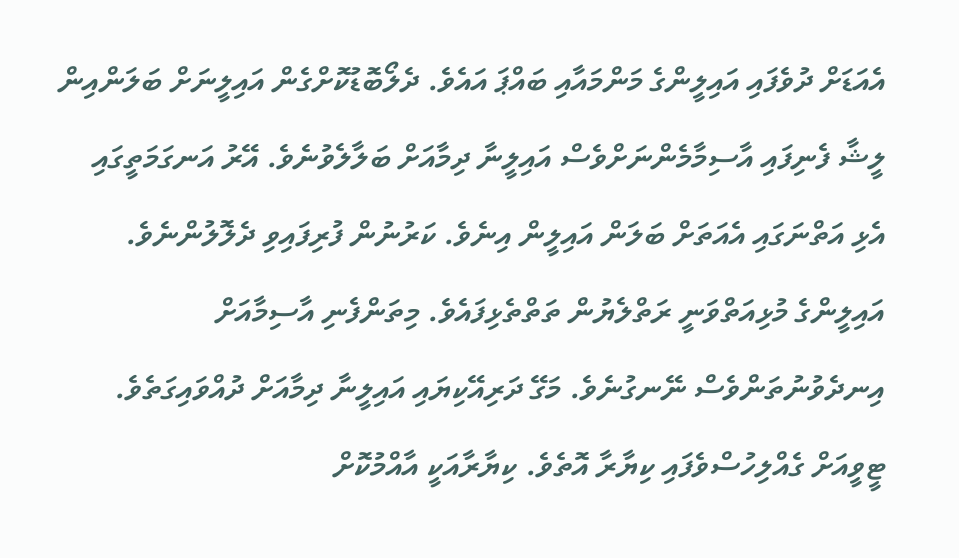އެއަޑަށް ދުވެފައި އައިލީންގެ މަންމައާއި ބައްޕަ އައެވެ. ދެލޯބޮޑުކޮށްގެން އައިލީނަށް ބަލަންއިން ލީޝާ ފެނިފައި އާސިމާމެންނަށްވެސް އައިލީނާ ދިމާއަށް ބަލާލެވުނެވެ. އޭރު އަނގަމަތީގައި އެޅި އަތްނަގައި އެއަތަށް ބަލަން އައިލީން އިނެވެ. ކަރުނުން ފުރިފައިވި ދެލޮލުންނެވެ. އައިލީންގެ މުޅިއަތްވަނީ ރަތްލެޔުން ތަތްތެޅިފައެވެ. މިތަންފެނި އާސިމާއަށް އިނދެވުނުތަންވެސް ނޭނގުނެވެ. މަގޭ ދަރިއޭކިޔައި އައިލީނާ ދިމާއަށް ދުއްވައިގަތެވެ.
ޓީވީއަށް ގެއްލިހުސްވެފައި ކިޔާރާ އޮތެވެ. ކިޔާރާއަކީ އާއްމުކޮށް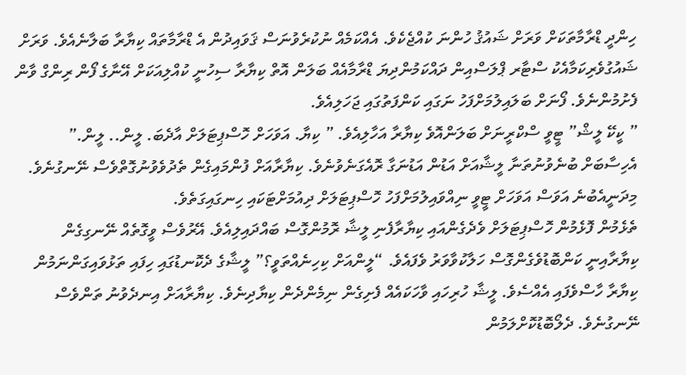ހިންދީ ޑްރާމާތަކަށް ވަރަށް ޝައުޤު ހުންނަ ކުއްޖެކެވެ. އެއްކަމެއް ނުކުރެވުނަސް ޤަވައިދުން އެ ޑްރާމާތައް ކިޔާރާ ބަލާނެއެވެ. ވަރަށް ޝައުގުވެރިކަމާއެކު ސްޓާރ ޕްލަސްއިން ދައްކަމުންދިޔަ ޑްރާމާއެއް ބަލަން އޮތް ކިޔާރާ ސިހުނީ ކުއްލިއަކަށް އޭނާގެ ފޯން ރިންގް ވާން ފެށުމުންނެވެ. ފޯނަށް ބަލައިލުމަށްފަހު ނަގައި ކަންފަތުގައި ޖަހަލިއެވެ.
” ކީކޭ ލީޝް” ޓީވީ ސްކްރީނަށް ބަލަންއޮވެ ކިޔާރާ އަހާލިއެވެ. ” ކިޔާ. އަވަހަށް ހޮސްޕިޓަލަށް އާދެބަ. ލީން.. ލީން.” އެހިސާބަށް ބުނެވުނުތަނާ ލީޝާއަށް އަޑުން އަޑުނަގާ ރޮއެގަނެވުނެވެ. ކިޔާރާއަށް ފުންމައިގެން ތެދުވެވުނުގޮތްވެސް ނޭނގުނެވެ. މިދަނީއެބުނެ އަވަސް އަވަހަށް ޓީވީ ނިއްވައިލުމަށްފަހު ހޮސްޕިޓަލަށް ދިއުމަށްޓަކައި ހިނގައިގަތެވެ.
ތެޅެމުން ފޮޅެމުން ހޮސްޕިޓަލަށް ވެދެގެންއައި ކިޔާރާފެނި ލީޝާ ރޮމުންގޮސް ބައްދައިލިއެވެ. އޭރުވެސް ވީގޮތެއް ނޭނގިގެން ކިޔާރާއިނީ ކަންބޮޑުވެގެންގޮސް ހަލާކުވާވަރު ވެފައެވެ. “ލީންއަށް ކިހިނެއްތަވީ؟” ލީޝާގެ ދެކޮނޑުގައި ހިފައި ތަޅުވައިގަންނަމުން ކިޔާރާ ހާސްވެފައި އެއްސެވެ. ލީޝާ ހުރިހައި ވާހަކައެއް ފެށިގެން ނިމެންދެން ކިޔާދިނެވެ. ކިޔާރާއަށް އިނދެވުނު ތަންވެސް ނޭނގުނެވެ. ދެލޯބޮޑުކޮށްލަމުން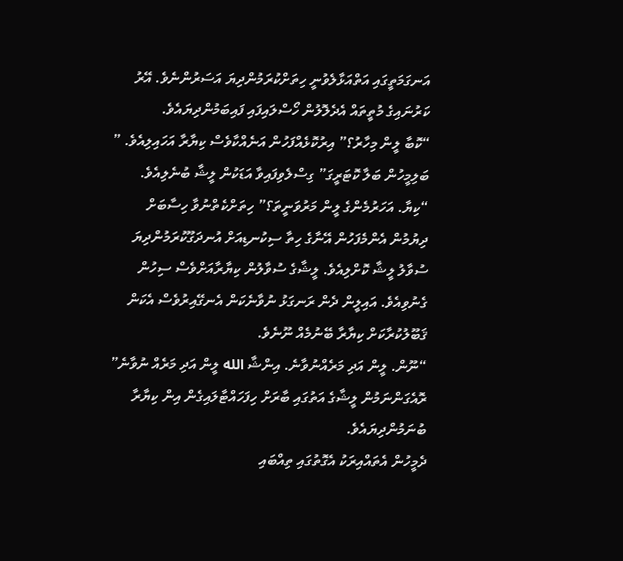އަނގަމަތީގައި އަތްއަޅާލެވުނީ ހިތަށްކުރަމުންދިޔަ އަސަރުންނެވެ. އޭރު ކަރުނައިގެ މުތީތައް އެދެލޮލުން ހޯސްލައިފައި ފައިބަމުންދިޔައެވެ.
“ކޮބާ ލީން މިހާރު؟” އިރުކޮޅެއްފަހުން އަނެއްކާވެސް ކިޔާރާ އަހައިލިއެވެ. ” ބަލިމީހުން ބަލާ ކޮޓަރީގަ” ގިސްލެވިފައިވާ އަޑަކުން ލީޝާ ބުނެލިއެވެ. “ކިޔާ. އަހަރުމެންގެ ލީން މަރުވަނީތަ؟” ހިތަށްކެތްނުވާ ހިސާބަށް ދިޔުމުން އެންމެފަހުން އޭނާގެ ހިތާ ސިކުނޑިއަށް އުނދަގޫކުރަމުންދިޔަ ސުވާލު ލީޝާ ކޮށްލިއެވެ. ލީޝާގެ ސުވާލުން ކިޔާރާއަށްވެސް ސިހުން ގެނުވިއެވެ. އައިލީން ދެން ރަނގަޅު ނުވާނެކަން އެނގޭއިރުވެސް އެކަން ޤަބޫލުކުރާކަށް ކިޔާރާ ބޭނުމެއް ނޫނެވެ.
“ނޫން. ލީން އަދި މަރެއްނުވާނެ. އިންޝާ الله ލީން އަދި މަރެއް ނުވާނެ” ރޮއެގަންނަމުން ލީޝާގެ އަތުގައި ބާރަށް ހިފަހައްޓާލައިގެން އިން ކިޔާރާ ބުނަމުންދިޔައެވެ.
ދެމީހުން އެތައްއިރަކު އެގޮތުގައި ތިއްބައި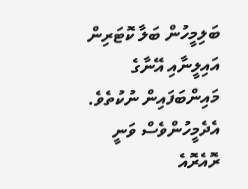ބަލިމީހުން ބަލާ ކޮޓަރިން އައިލީނާއި އޭނާގެ މައިންބަފައިން ނުކުތެވެ. އެދެމީހުންވެސް ވަނީ ރޮއެރޮއެ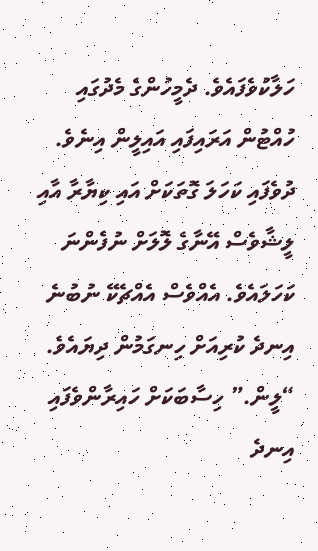ހަލާކުވެފައެވެ. ދެމީހުންގެ މެދުގައި ހުއްޓުން އަރައިފައި އައިލީން އިނެވެ. ދުވެފައި ކަހަލަ ގޮތަކަށް އައި ކިޔާރާ އާއި ލީޝާވެސް އޭނާގެ ލޮލަށް ނުފެންނަ ކަހަލައެވެ. އެއްވެސް އެއްޗެކޭ ނުބުނެ އިނދެ ކުރިއަށް ހިނގަމުން ދިޔައެވެ. “ލީން.” ހިސާބަކަށް ހައިރާންވެފައި އިނދެ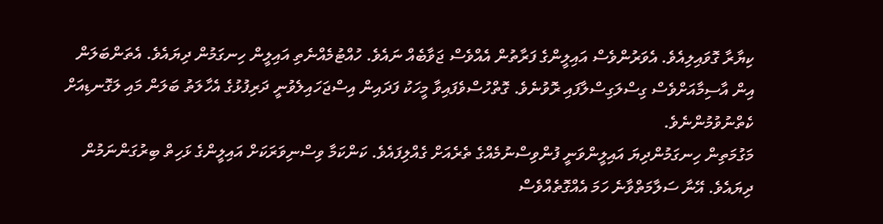ކިޔާރާ ގޮވައިލިއެވެ. އެވަރުންވެސް އައިލީންގެ ފަރާތުން އެއްވެސް ޖަވާބެއް ނައެވެ. ހުއްޓުމެއްނެތި އައިލީން ހިނގަމުން ދިޔައެވެ. އެތަންބަލަން އިން އާސިމާއަށްވެސް ގިސްލަގިސްލާފައި ރޮވުނެވެ. ގޮތްހުސްވެފައިވާ މީހަކު ފަދައިން އިސްޖަހައިލެވުނީ ދަރިފުޅުގެ އެހާލަތު ބަލަން މައި ލަގޮނޑިއަށް ކެތްނުވުމުންނެވެ.
މަގުމަތިން ހިނގަމުންދިޔަ އައިލީންވަނީ ފުންވިސްނުމެއްގެ ތެރެއަށް ގެއްލިފައެވެ. ކަންކަމާ ވިސްނިވަރަކަށް އައިލީންގެ ޅަހިތް ބިރުގަންނަމުން ދިޔައެވެ. އޭނާ ސަލާމަތްވާނެ ހަމަ އެއްގޮތެއްވެސް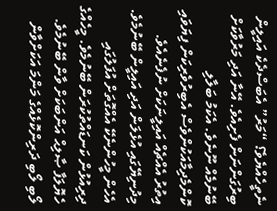ނެތީހެއްޔެވެ؟ “މަރު” އެބަސްދެކެ އައިލީން ބިރުގަންނަން ފެށިއެވެ. އޭނާ އަދި މަރުވާކަށް ބޭނުމެއް ނޫނެވެ. އެކަމު ބަލާލި ކޮންމެދިމާއަކުންވެސް އެބިރުވެރިކަން ފިޔަވައި އިތުރު އެއްޗެއް އައިލީނަކަށް ނުފެނެއެވެ. މިދުނިޔޭގައި އުޅެލަން އަދި އައިލީން ބޭނުމެވެ. އެހެން މީހުންނެކޭ އެއްގޮތަށް އުފަލުގައި ދިރިއުޅުން ކަނޑައްތުކުރަން ބޭނުމެވެ. މީހެއްގެ ހެޔޮލަފާ ޞާލިޙް އަންބަކަށް ވާން ބޭނުމެވެ. ލޯބި ލޯބި ދަރިންކޮޅެއްގެ މަންމަ އަކަށްވާން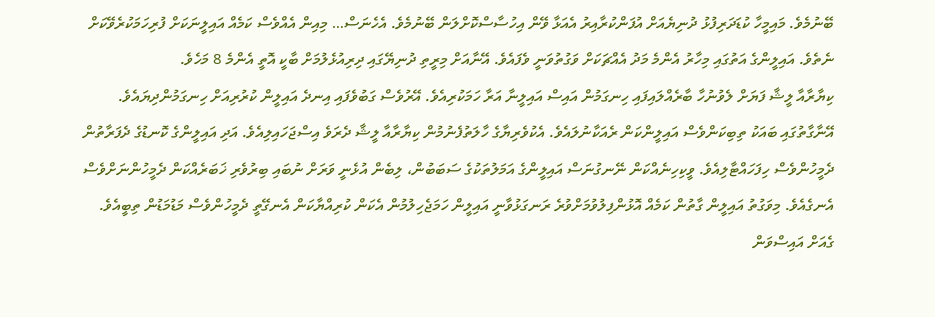ބޭނުމެވެ. މައިމީހާ ކުޑަދަރިފުޅު ދުނިޔެއަށް އުފަންކުރާއިރު އެއަޅާ ވޭން އިހުސާސްކޮށްލަން ބޭނުމެވެ. އެހެނަސް… މިއިން އެއްވެސް ކަމެއް އައިލީނަކަށް ފުރިހަމަކުރެވޭކަށް ނެތެވެ. އައިލީންގެ އަތުގައި މިހާރު އެންމެ މަދު އެއްޗަކަށް ވަގުތުވަނީ ވެފައެވެ. އޭނާއަށް މިރީތި ދުނިޔޭގައި ދިރިއުޅެލުމަށް ބާކީ އޮތީ އެންމެ 8 މަހެވެ.
ކިޔާރާއާ ލީޝާ ފަޔަށް ލެވުނުހާ ބާރެއްލައިފައި ހިނގަމުން އައިސް އައިލީނާ އަރާ ހަމަކުރިއެވެ. އޭރުވެސް ގަބުވެފައި އިނދެ އައިލީން ކުރުރިއަށް ހިނގަމުންދިޔައެވެ. އޭނާގާތުގައި ބައަކު ތިބިކަންވެސް އައިލީންކަން ރެއަކާނުލައެވެ. އެކުވެރިޔާގެ ހާލަތުފެނުމުން ކިޔާރާއާ ލީޝާ ދެރަވެ އިސްޖަހައިލިއެވެ. އަދި އައިލީންގެ ކޮނޑުގެ ދެފަރާތުން ދެމީހުންވެސް ހިފަހައްޓާލިއެވެ. ވީކިހިނެއްކަން ނޭނގުނަސް އައިލީންގެ އަމަލުތަކުގެ ސަބަބުން، ލިބެން އުޅެނީ ވަރަށް ނުބައި ބިރުވެރި ޚަބަރެއްކަން ދެމީހުންނަށްވެސް އެނގެއެވެ. މިވަގުތު އައިލީން ގާތުން ކަމެއް އޮޅުންފިލުވުމަށްވުރެ ރަނގަޅުވާނީ އައިލީން ހަމަޖެހިލުމުން އެކަން ކުރިއްޔާކަން އެނގޭތީ ދެމީހުންވެސް މަޑުމަޑުން ތިބީއެވެ.
ގެއަށް އައިސްވަން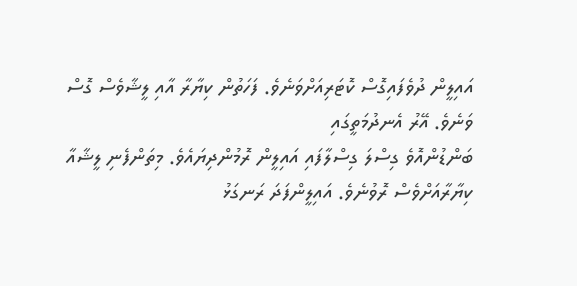އައިލީން ދުވެފައިގޮސް ކޮޓަރިއަށްވަނެވެ. ފަހަތުން ކިޔާރާ އާއި ލީޝާވެސް ގޮސް ވަނެވެ. އޭރު އެނދުމަތީގައި
ބަންޑުންއޮވެ ގިސްލަ ގިސްލާފައި އައިލީން ރޮމުންދިޔައެވެ. މިތަންފެނި ލީޝާއާ ކިޔާރާއަށްވެސް ރޮވުނެވެ. އައިލީންފަދަ ރަނގަޅު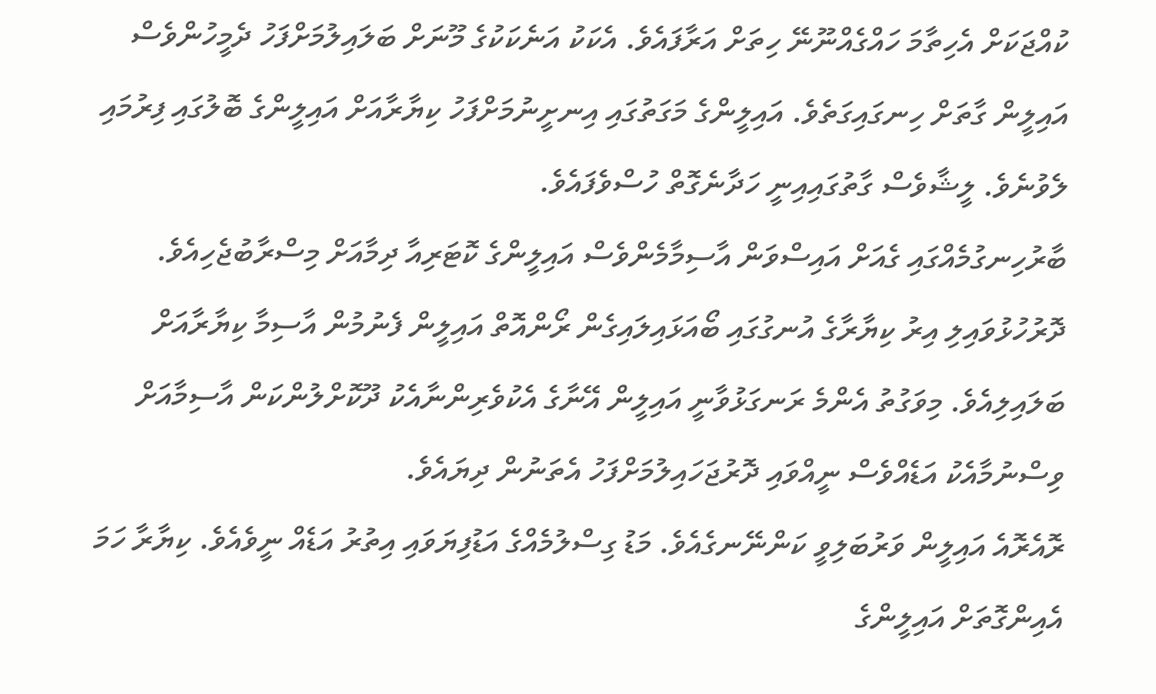ކުއްޖަކަށް އެހިތާމަ ހައްގެއްނޫނޭ ހިތަށް އަރާފައެވެ. އެކަކު އަނެކަކުގެ މޫނަށް ބަލައިލުމަށްފަހު ދެމީހުންވެސް އައިލީން ގާތަށް ހިނގައިގަތެވެ. އައިލީންގެ މަގަތުގައި އިނށީނުމަށްފަހު ކިޔާރާއަށް އައިލީންގެ ބޮލުގައި ފިރުމައި ލެވުނެވެ. ލީޝާވެސް ގާތުގައިއިނީ ހަދާނެގޮތް ހުސްވެފައެވެ.
ބާރުހިނގުމެއްގައި ގެއަށް އައިސްވަން އާސިމާމެންވެސް އައިލީންގެ ކޮޓަރިއާ ދިމާއަށް މިސްރާބުޖެހިއެވެ. ދޮރުހުޅުވައިލި އިރު ކިޔާރާގެ އުނގުގައި ބޯއަޅައިލައިގެން ރޯންއޮތް އައިލީން ފެނުމުން އާސިމާ ކިޔާރާއަށް ބަލައިލިއެވެ. މިވަގުތު އެންމެ ރަނގަޅުވާނީ އައިލީން އޭނާގެ އެކުވެރިންނާއެކު ދޫކޮށްލުންކަން އާސިމާއަށް ވިސްނުމާއެކު އަޑެއްވެސް ނީއްވައި ދޮރުޖަހައިލުމަށްފަހު އެތަނުން ދިޔައެވެ.
ރޮއެރޮއެ އައިލީން ވަރުބަލިވީ ކަންނޭނގެއެވެ. މަޑު ގިސްލުމެއްގެ އަޑުފިޔަވައި އިތުރު އަޑެއް ނީވެއެވެ. ކިޔާރާ ހަމަ އެއިންގޮތަށް އައިލީންގެ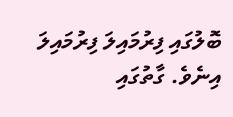ބޮލުގައި ފިރުމައިލަ ފިރުމައިލަ އިނެވެ. ގާތުގައި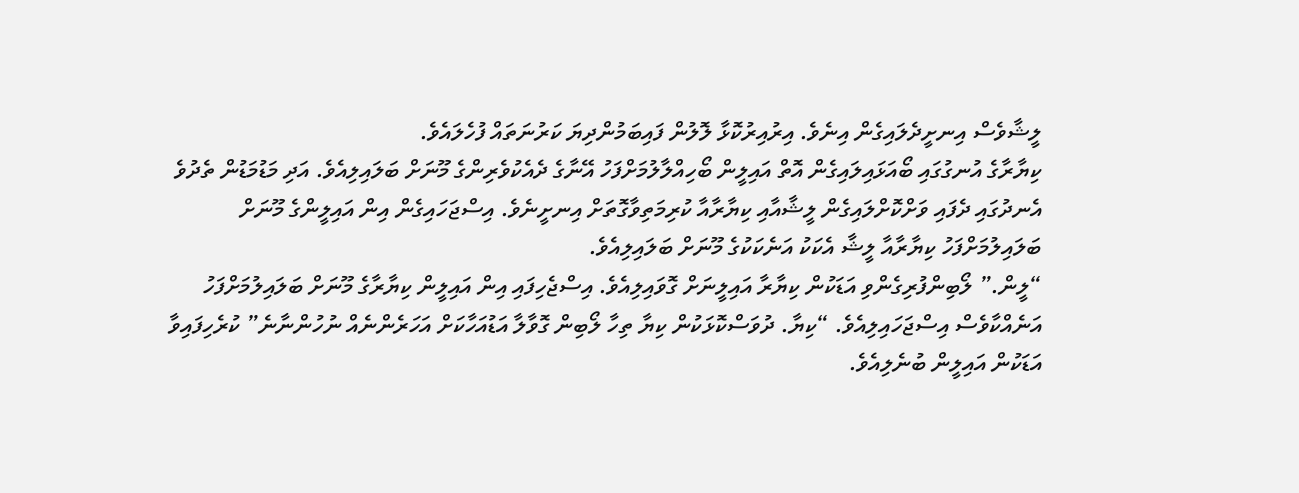ލީޝާވެސް އިނށީދެލައިގެން އިނެވެ. އިރުއިރުކޮޅާ ލޮލުން ފައިބަމުންދިޔަ ކަރުނަތައް ފުހެލައެވެ.
ކިޔާރާގެ އުނގުގައި ބޯއަޅައިލައިގެން އޮތް އައިލީން ބޯހިއްލާލުމަށްފަހު އޭނާގެ ދެއެކުވެރިންގެ މޫނަށް ބަލައިލިއެވެ. އަދި މަޑުމަޑުން ތެދުވެ އެނދުގައި ދެފައި ވަށްކޮށްލައިގެން ލީޝާއާއި ކިޔާރާއާ ކުރިމަތިވާގޮތަށް އިނށީނެވެ. އިސްޖަހައިގެން އިން އައިލީންގެ މޫނަށް ބަލައިލުމަށްފަހު ކިޔާރާއާ ލީޝާ އެކަކު އަނެކަކުގެ މޫނަށް ބަލައިލިއެވެ.
“ލީން.” ލޯބިންފުރިގެންވި އަޑަކުން ކިޔާރާ އައިލީނަށް ގޮވައިލިއެވެ. އިސްޖެހިފައި އިން އައިލީން ކިޔާރާގެ މޫނަށް ބަލައިލުމަށްފަހު އަނެއްކާވެސް އިސްޖަހައިލިއެވެ. “ކިޔާ. ދުވަސްކޮޅަކުން ކިޔާ ތިހާ ލޯބިން ގޮވާލާ އަޑުއަހާކަށް އަހަރެންނެއް ނުހުންނާނެ” ކުރެހިފައިވާ އަޑަކުން އައިލީން ބުނެލިއެވެ.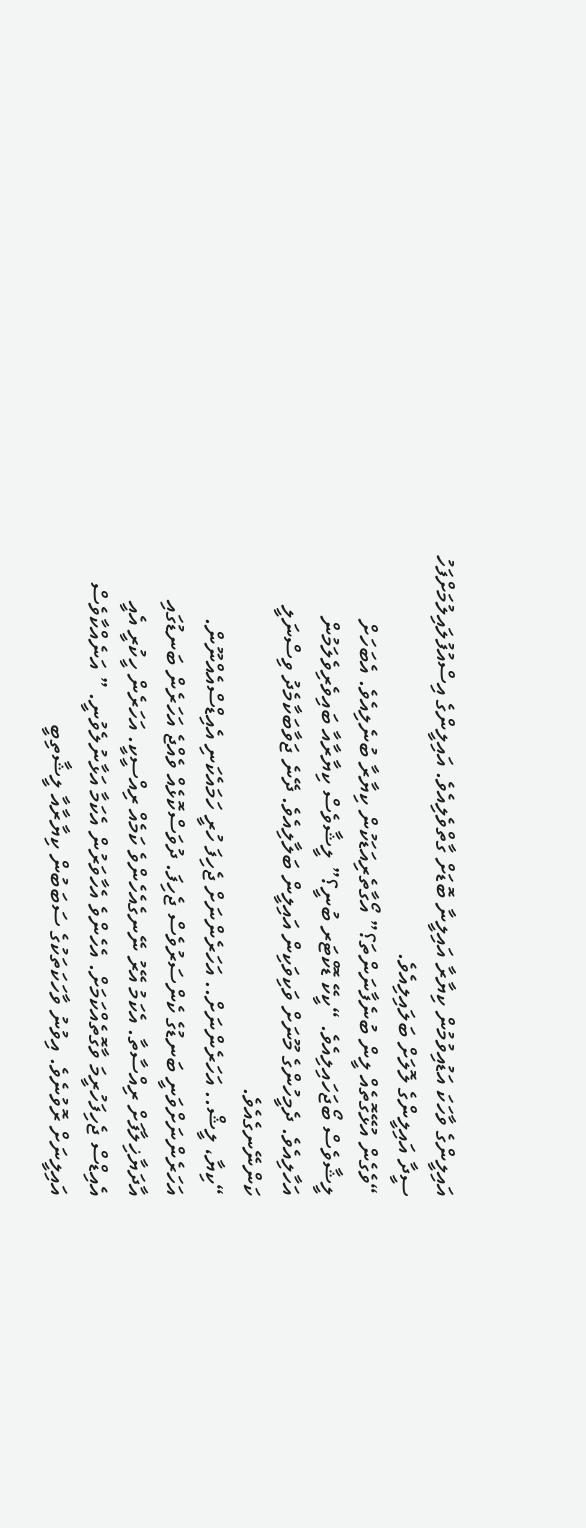އައިލީންގެ ވާހަކަ އަޑުއިވުމުން ކިޔާރާ އައިލީނާ ބޮޑަށް ގާތްވެލިއެވެ. އައިލީންގެ އިސްއުފުލައިލުމަށްފަހު ސީދާ އައިލީންގެ ލޮލަށް ބަލައިލިއެވެ.
“ވެގެން އުޅޭގޮތެއް ލީން ބުނެފާނަންތަ؟” އޯގާތެރިއަޑަކުން ކިޔާރާ ބުނެލިއެވެ. އެބަހަށް ލީޝާވެސް ބޯޖަހައިލިއެވެ. “ކީކޭ ޑޮކްޓަރ ބުނީ؟” ލީޝާވެސް ކިޔާރާއާ ބައިވެރިވެލަމުން އަހާލިއެވެ. ދެމީހުންގެ މޫނަށް ވަކިވަކިން އައިލީން ބަލާލިއެވެ. ދޭނެ ޖަވާބަކާމެދު ވިސްނަލީ ކަންނޭނގެއެވެ.
“ކިޔާ، ލީޝް.. އަހަރެންނަށް.. އަހަރެންނަށް ޖެހިފަ ހުރީ ހަމައެކަނި އެއިޑްސްއެއްނޫން. އަހަރެންނަށްވަނީ ބަނޑުގެ ކެންސަރުވެސް ޖެހިފަ. ދުވަސްކޮޅެއް ވެއްޖެ އަހަރެން ބަނޑުގައި އާދަޔާޚިލާފަށް ރިއްސާތާ. އެކަމު އޭރު ނޭނގެއެހެންވެ ކަމެއް ރިއްސީކީ. އަހަރެން ހީކުރީ އެއީ އެއިޑްސް ޖެހިފަހުރީމަ ވާގޮތެއްކަމަށް. އެހެންވެ އެހާވަރުން އެކަމާ އަޅާނުލެވުނީ. ” އަނެއްކާވެސް އައިލީނަށް ރޮވުނެވެ. އިވުނު ވާހަކަތަކުގެ ސަބަބުން ކިޔާރާއާ ލީޝާތިބީ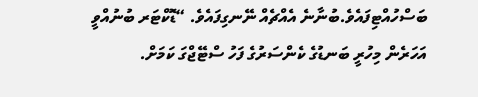ބަސްހުއްޓިފައެވެ.ބުނާނެ އެއްޗެއް ނޭނގިފައެވެ. “ޑޮކްޓަރ ބުނުއްވީ އަހަރެން މިހުރީ ބަނޑުގެ ކެންސަރުގެ ފަހު ސްޓޭޖްގަ ކަމަށް.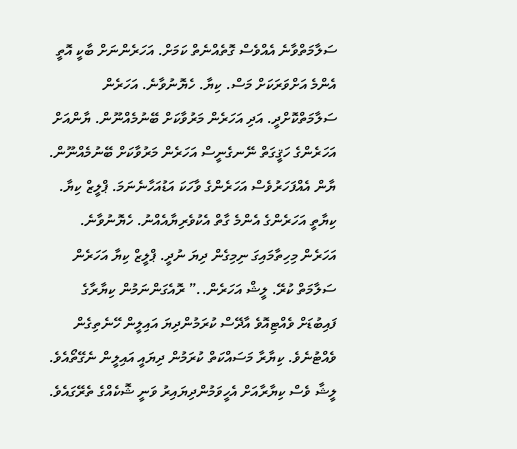ސަލާމަތްވާނެ އެއްވެސް ގޮތެއްނެތް ކަމަށް. އަހަރެންނަށް ބާކީ އޮތީ އެންމެ އަށްވަރަކަށް މަސް. ކިޔާ. ހެޔޮނުވާނެ. އަހަރެން ސަލާމަތްކޮށްދީ. އަދި އަހަރެން މަރުވާކަށް ބޭނުމެއްނޫން. ޔާންއަށް އަހަރެންގެ ހަޤީގަތް ނޭނގެނީސް އަހަރެން މަރުވާކަށް ބޭނުމެއްނޫން. ޔާން އެއްފަހަރުވެސް އަހަރެންގެ ވާހަކަ އަޑުއަހާނެނަމަ. ޕްލީޒް ކިޔާ. ކިޔާތީ އަހަރެންގެ އެންމެ ގާތް އެކުވެރިޔާއެއްނު. ހެޔޮނުވާނެ. އަހަރެން މިހިތާމައިގަ ނިމިގެން ދިޔަ ނުދީ. ޕްލީޒް ކިޔާ އަހަރެން ސަލާމަތް ކުރޭ. ލީޝް އަހަރެން..” ރޮއެގަންނަމުން ކިޔާރާގެ ފައިބުޑަށް ވެއްޓިއޮވެ އާދޭސް ކުރަމުންދިޔަ އައިލީން ހޭނެތިގެން ވެއްޓުނެވެ. ކިޔާރާ މަސައްކަތް ކުރަމުން ދިޔައީ އައިލީން ނެގޭތޯއެވެ. ލީޝާ ވެސް ކިޔާރާއަށް އެހީވަމުންދިޔައިރު ވަނީ ޝޮކެއްގެ ތެރޭގައެވެ.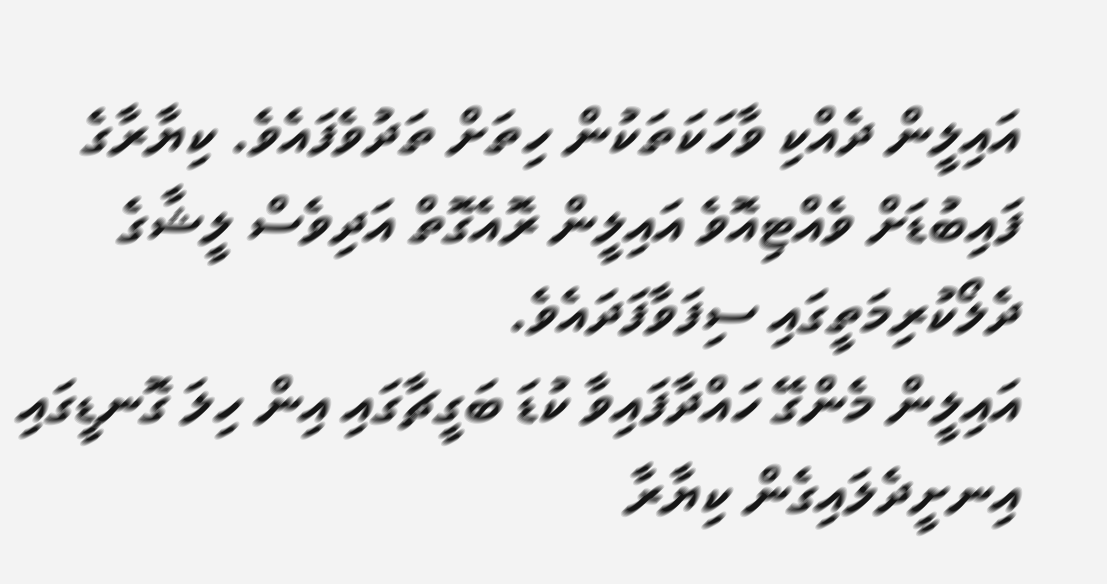އައިލީން ދެއްކި ވާހަކަތަކުން ހިތަށް ތަދުވެފައެވެ. ކިޔާރާގެ ފައިބުޑަށް ވެއްޓިއޮވެ އައިލީން ރޮއެގޮތް އަދިވެސް ލީޝާގެ ދެލޯކުރިމަތީގައި ސިފަވާފަދައެވެ.
އައިލީން މެންގޭ ހައްދާފައިވާ ކުޑަ ބަގީޗާގައި އިން ހިލަ ގޮނޑީގައި އިނށީދެލައިގެން ކިޔާރާ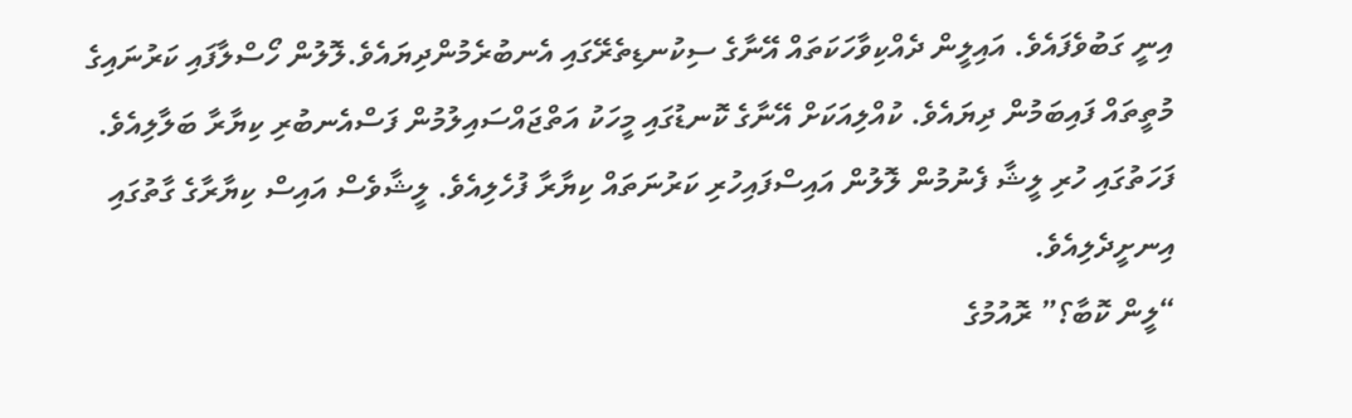އިނީ ގަބުވެފައެވެ. އައިލީން ދެއްކިވާހަކަތައް އޭނާގެ ސިކުނޑިތެރޭގައި އެނބުރެމުންދިޔައެވެ.ލޮލުން ހޯސްލާފައި ކަރުނައިގެ މުތީތައް ފައިބަމުން ދިޔައެވެ. ކުއްލިއަކަށް އޭނާގެ ކޮނޑުގައި މީހަކު އަތްޖައްސައިލުމުން ފަސްއެނބުރި ކިޔާރާ ބަލާލިއެވެ. ފަހަތުގައި ހުރި ލީޝާ ފެނުމުން ލޮލުން އައިސްފައިހުރި ކަރުނަތައް ކިޔާރާ ފުހެލިއެވެ. ލީޝާވެސް އައިސް ކިޔާރާގެ ގާތުގައި އިނށީދެލިއެވެ.
“ލީން ކޮބާ؟” ރޮއުމުގެ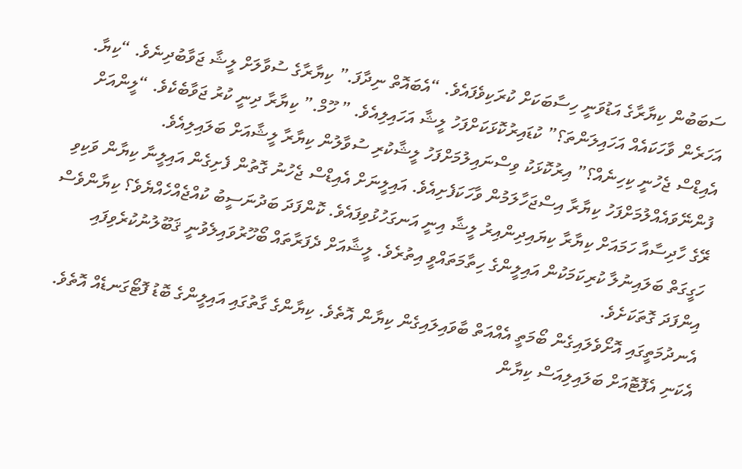ސަބަބުން ކިޔާރާގެ އަޑުވަނީ ހިސާބަކަށް ކުރަކިވެފައެވެ. “އެބައޮތް ނިދާފަ.” ކިޔާރާގެ ސުވާލަށް ލީޝާ ޖަވާބުދިނެވެ. “ކިޔާ. އަހަރެން ވާހަކައެއް އަހައިލަންތަ؟” ކުޑައިރުކޮޅަކަށްފަހު ލީޝާ އަހައިލިއެވެ. ” ހޫމް.” ކިޔާރާ ދިނީ ކުރު ޖަވާބެކެވެ. “ލީންއަށް އެއިޑްސް ޖެހުނީ ކިހިނެއް؟” އިރުކޮޅަކު ވިސްނައިލުމަށްފަހު ލީޝާކުރި ސުވާލުން ކިޔާރާ ލީޝާއަށް ބަލައިލިއެވެ. ފުންނޭވައެއްލުމަށްފަހު ކިޔާރާ އިސްޖަހާލަމުން ވާހަކަފެށިއެވެ. އައިލީނަށް އެއިޑްސް ޖެހުނު ގޮތުން ފެށިގެން އައިލީނާ ކިޔާން ވަކިވި ރޭގެ ހާދިސާއާ ހަމައަށް ކިޔާރާ ކިޔައިދިންއިރު ލީޝާ އިނީ އަނގަހުޅުވިފައެވެ. ކޮންފަދަ ބަދުނަސީބު ކުއްޖެއްހެއްޔެވެ؟ ކިޔާންވެސް ހަގީގަތް ބަލައިނުލާ ކުރިކަމަކުން އައިލީންގެ ހިތާމަތައްވީ އިތުރެވެ. ލީޝާއަށް ދެފަރާތައް ބޯހޫރުވައިލެވުނީ ޤަބޫލުނުކުރެވިފައި އިންފަދަ ގޮތަކަށެވެ.
އެނދުމަތީގައި އޮށޯވެލައިގެން ބޯމަތީ އެއްއަތް ބާވައިލައިގެން ކިޔާން އޮތެވެ. ކިޔާންގެ ގާތުގައި އައިލީންގެ ބޮޑު ފޮޓޯގަނޑެއް އޮތެވެ. އެކަނި އެފޮޓޮއަށް ބަލައިލިއަސް ކިޔާން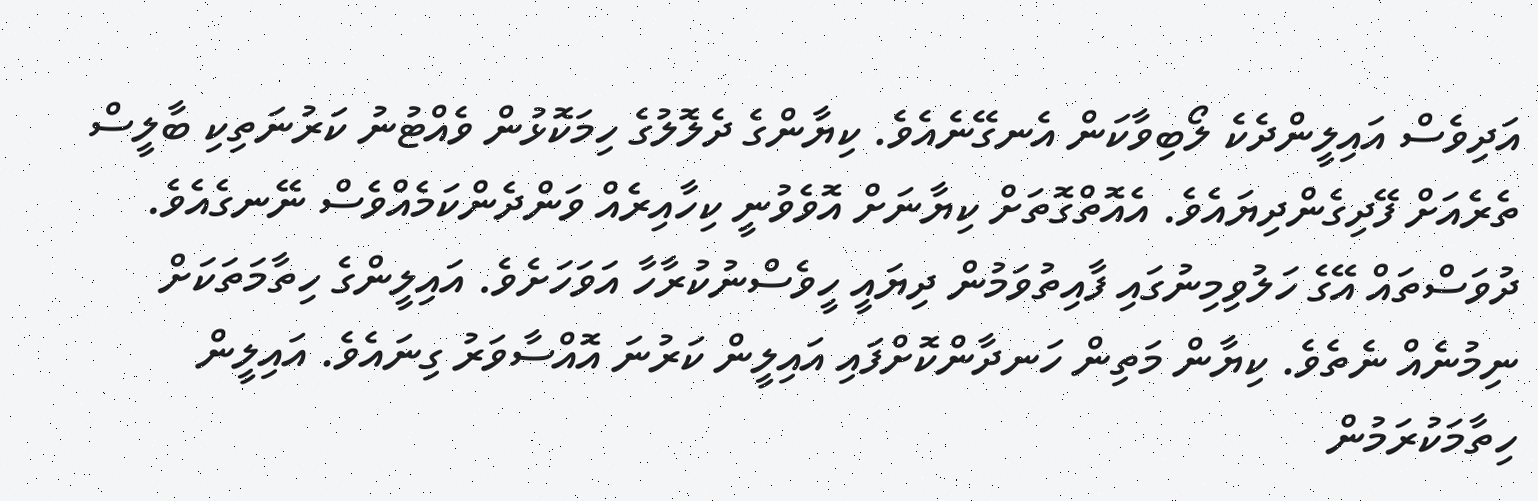އަދިވެސް އައިލީންދެކެ ލޯބިވާކަން އެނގޭނެއެވެ. ކިޔާންގެ ދެލޮލުގެ ހިމަކޮޅުން ވެއްޓުނު ކަރުނަތިކި ބާލީސް ތެރެއަށް ފޭދިގެންދިޔައެވެ. އެއޮތްގޮތަށް ކިޔާނަށް އޮވެވުނީ ކިހާއިރެއް ވަންދެންކަމެއްވެސް ނޭނގެއެވެ.
ދުވަސްތައް އޭގެ ހަލުވިމިނުގައި ފާއިތުވަމުން ދިޔައީ ހީވެސްނުކުރާހާ އަވަހަށެވެ. އައިލީންގެ ހިތާމަތަކަށް ނިމުނެއް ނެތެވެ. ކިޔާން މަތިން ހަނދާންކޮށްފައި އައިލީން ކަރުނަ އޮއްސާވަރު ގިނައެވެ. އައިލީން ހިތާމަކުރަމުން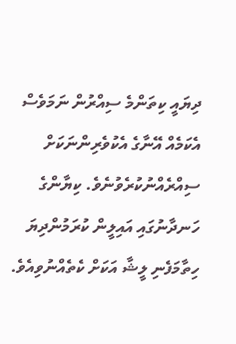ދިޔައީ ކިތަންމެ ސިއްރުން ނަމަވެސް އެކަމެއް އޭނާގެ އެކުވެރިންނަކަށް ސިއްރެއްނުކުރެވުނެވެ. ކިޔާންގެ ހަނދާނުގައި އައިލީން ކުރަމުންދިޔަ ހިތާމަފެނި ލީޝާ އަކަށް ކެތެއްނުވިއެވެ.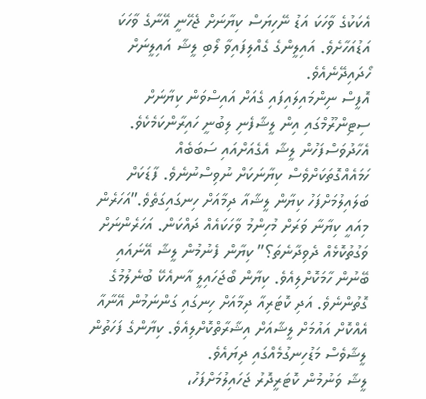އެކަކުގެ ވާހަކަ އަޑު ނޭހިޔަސް ކިޔާނަށް ޖެހޭނީ އޭނާގެ ވާހަކަ އަޑުއަހާށެވެ. އައިލީންގެ ގެއްލިފައިވާ ލޯބި ލީޝާ އައިލީނަށް ހޯދައިދޭނެއެވެ.
އޮފީސް ނިންމައިލައިފައި ގެއަށް އައިސްވަން ކިޔާނަށް ސިޓިންރޫމްގައި އިން ލީޝާފެނި ލިބުނީ ހައިރާންކަމެކެވެ. އެހާދުވަސްފަހުން ލީޝާ އެގެއަށްއައި ސަބަބެއް ހަމައެއްގޮތަކަށްވެސް ކިޔާނަކަށް ނުވިސްނުނެވެ. ފާޑަކަށް ބަލައިލުމަށްފަހު ކިޔާން ލީޝާއާ ދިމާއަށް ހިނގައިގަތެވެ.”އަހަރެން މިއައީ ކިޔާނާ ވަރަށް މުހިންމު ވާހަކައެއް ދައްކަން. އަހަރެންނަށް ވަގުތުކޮޅެއް ދެވިދާނެތަ؟” ކިޔާން ފެނުމުން ލީޝާ އޭނައައި ބޭނުން ހާމަކޮށްލިއެވެ. ކިޔާން ބޯޖަހައިލީ އާނއެކޭ ބުނެލުމުގެ ގޮތުންނެވެ. އަދި ކޮޓަރިއާ ދިމާއަށް ހިނގައި ގަންނަމުން އޭނާއާ އެއްކޮށް އައުމަށް ލީޝާއަށް އިޝާރާތްކޮށްލިއެވެ. ކިޔާންގެ ފަހަތުން ލީޝާވެސް މަޑުހިނގުމެއްގައި ދިޔައެވެ.
ލީޝާ ވަނުމުން ކޮޓަރީދޮރު ޖަހައިލުމަށްފަހު،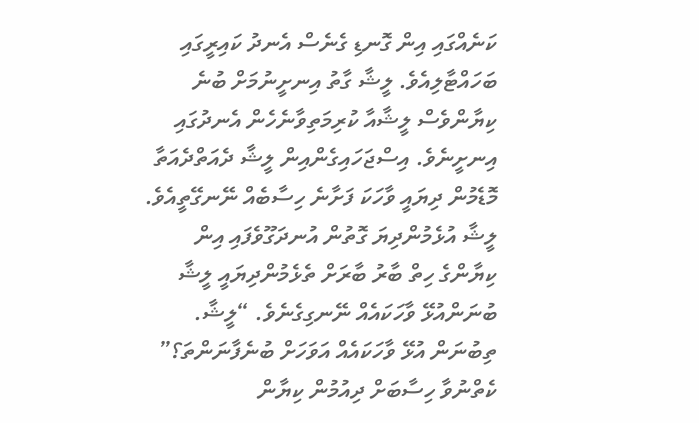ކަނެއްގައި އިން ގޮނޑި ގެނެސް އެނދު ކައިރީގައި ބަހައްޓާލިއެވެ. ލީޝާ ގާތު އިނށީނުމަށް ބުނެ ކިޔާންވެސް ލީޝާއާ ކުރިމަތިވާނެހެން އެނދުގައި އިނށީނެވެ. އިސްޖަހައިގެންއިން ލީޝާ ދެއަތްދެއަތާ މޮޑެމުން ދިޔައީ ވާހަކަ ފަށާނެ ހިސާބެއް ނޭނގޭތީއެވެ. ލީޝާ އުޅެމުންދިޔަ ގޮތުން އުނދަގޫވެފައި އިން ކިޔާންގެ ހިތް ބާރު ބާރަށް ތެޅެމުންދިޔައީ ލީޝާ ބުނަންއުޅޭ ވާހަކައެއް ނޭނގިގެނެވެ. “ލީޝާ. ތިބުނަން އުޅޭ ވާހަކައެއް އަވަހަށް ބުނެފާނަންތަ؟” ކެތްނުވާ ހިސާބަށް ދިއުމުން ކިޔާން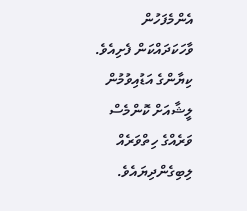އެންމެފަހުން ވާހަކަދައްކަން ފެށިއެވެ. ކިޔާންގެ އަޑުއިވުމުން ލީޝާއަށް ކޮންމެސް ވަރެއްގެ ހިތްވަރެއް ލިބިގެންދިޔައެވެ.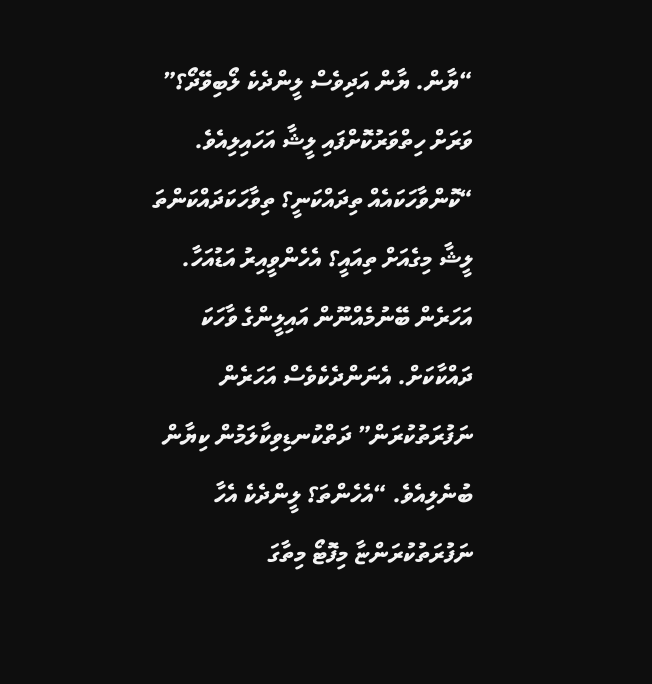“ޔާން. ޔާން އަދިވެސް ލީންދެކެ ލޯބިވޭދޯ؟” ވަރަށް ހިތްވަރުކޮށްފައި ލީޝާ އަހައިލިއެވެ. “ކޮންވާހަކައެއް ތިދައްކަނީ؟ ތިވާހަކަދައްކަންތަ ލީޝާ މިގެއަށް ތިއައީ؟ އެހެންވީއިރު އަޑުއަހާ. އަހަރެން ބޭނުމެއްނޫން އައިލީންގެ ވާހަކަ ދައްކާކަށް. އެނަންދެކެވެސް އަހަރެން ނަފުރަތުކުރަން” ދަތްކުނޑިވިކާލަމުން ކިޔާން ބުނެލިއެވެ. “އެހެންތަ؟ ލީންދެކެ އެހާ ނަފުރަތުކުރަންޏާ މިފޮޓޯ މިތާގަ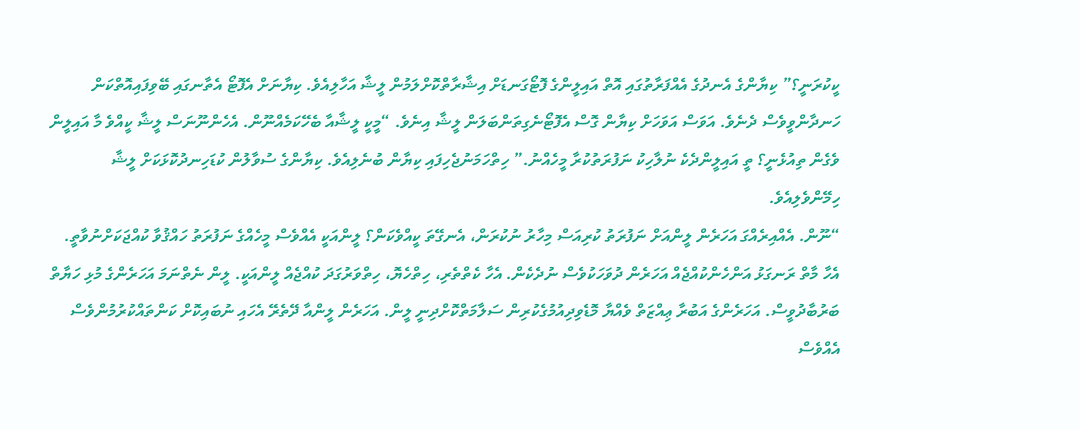ކީކުރަނީ؟” ކިޔާންގެ އެނދުގެ އެއްފަރާތުގައި އޮތް އައިލީންގެ ފޮޓޯގަނޑަށް އިޝާރާތްކޮށްލަމުން ލީޝާ އަހާލިއެވެ. ކިޔާނަށް އެފޮޓޯ އެތާނގައި ބޭވިފައިއޮތްކަން ހަނދާންވީވެސް ދެނެވެ. އަވަސް އަވަހަށް ކިޔާން ގޮސް އެފޮޓޯނެގިތަންބަލަން ލީޝާ އިނެވެ. “މީކީ ލީޝާއާ ބެހޭކަމެއްނޫން. އެހެންނޫނަސް ލީޝާ ކީއްވެ މާ އައިލީން ވެގެން ތިއުޅެނީ؟ ތީ އައިލީންދެކެ ނުލާހިކު ނަފުރަތުކުރާ މީހެއްނު.” ހިތްހަމަނުޖެހިފައި ކިޔާން ބުނެލިއެވެ. ކިޔާންގެ ސުވާލުން ކުޑަހިނދުކޮޅަކަށް ލީޝާ ހިމޭންވެލިއެވެ.
“ނޫން. އެއްއިރެއްގަ އަހަރެން ލީންއަށް ނަފުރަތު ކުރިއަސް މިހާރު ނުކުރަން، އެނގޭތަ ކީއްވެކަން؟ ލީންއަކީ އެއްވެސް މީހެއްގެ ނަފުރަތު ހައްޤުވާ ކުއްޖަކަށްނުވާތީ. އެހާ މާތް ރަނގަޅު އަންހެންކުއްޖެއް އަހަރެން ދުވަހަކުވެސް ނުދެކެން. އެހާ ކެތްތެރި، ހިތްހެޔޮ، ހިތްވަރުގަދަ ކުއްޖެއް ލީންއަކީ. ލީން ނެތްނަމަ އަހަރެންގެ މުޅި ހަޔާތް ބަރުބާދުވީސް. އަހަރެންގެ އަބުރާ ޢިއްޒަތް ވެއްޔާ މޮޑެވިދިއުމުގެކުރިން ސަލާމަތްކޮށްދިނީ ލީން. އަހަރެން ލީންއާ ދޭތެރޭ އެހައި ނުބައިކޮށް ކަންތައްކުރުމުންވެސް އެއްވެސް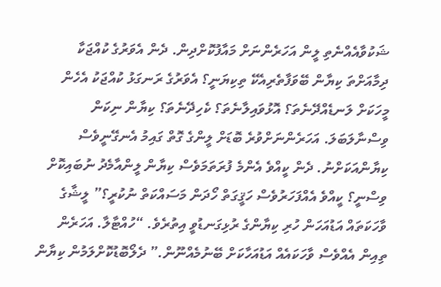ޝަކުވާއެއްނެތި ލީން އަހަރެންނަށް މައާފުކޮށްދިން. ދެން އެވަރުގެ ކުއްޖަކާ ދިމާއަށްތަ ކިޔާން ބޭވަފާތެރިއެކޭ ތިކިޔަނީ؟ އެވަރުގެ ރަނގަޅު ކުއްޖަކު އެހެން މީހަކަށް ލަނޑެއްދޭނެތަ؟ އޮޅުވައިލާނެތަ؟ ކެހިދޭނެތަ؟ ކިޔާން ނިކަން ވިސްނާލަބަލަ. އަހަރެންނަށްވުރެ ބޮޑަށް ލީންގެ ގޮތް ގައިމު އެނގޭނީވެސް ކިޔާންއަކަށްނު. ދެން ކީއްވެ އެންމެ ފުރަތަމަވެސް ކިޔާން ލީންއާމެދު ނުބައިކޮށް ވިސްނީ؟ ކީއްވެ އެއްފަހަރުވެސް ހަޤީގަތް ހޯދަން މަސައްކަތް ނުކުރީ؟” ލީޝާގެ ވާހަކަތައް އަޑުއަހަން ހުރި ކިޔާންގެ ރުޅިގަނޑުވީ އިތުރެވެ. “ހުއްޓާލާ. އަހަރެން ތިއިން އެއްވެސް ވާހަކައެއް އަޑުއަހާކަށް ބޭނުމެއްނޫން.” ދެލޯބޮޑުކޮށްލަމުން ކިޔާން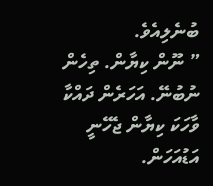ބުނެލިއެވެ.
” ނޫން ކިޔާން. ތިހެން ނުބުނޭ. އަހަރެން ދައްކާ ވާހަކަ ކިޔާން ޖެހޭނީ އަޑުއަހަން.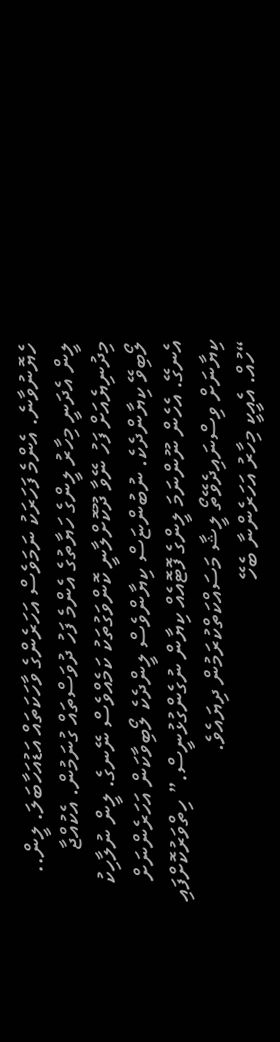ހެޔޮނުވާނެ. އެންމެ ފަހަރަކު ނަމަވެސް އަހަރެންގެ ވާހަކަތައް އަޑުއަހާބަލަ. ލީން.. ލީން އެދަނީ މިހާރު ލީންގެ ހަޔާތުގެ އެންމެ ފަހު ދުވަސްތައް ގުނަމުން. އެކުއްޖާ މިދުނިޔެއަށް ފަހު ނޭވާ ދޫކޮށްލާނީ ކޮންވަގުތަކު ކަމެއްވެސް ނޭނގެ. ލީން ނުލާހިކު ލޯބިވޭ ކިޔާންދެކެ. ނުބުންޏަސް ކިޔާންވެސް ލީންދެކެ ލޯބިވާކަން އަހަރެންނަށް އެނގޭ. އެހެން ނޫންނަމަ ލީންގެ ފޮޓޮއެއް ކިޔާން ނުގެންގުޅުނީސް.” ހިތްވަރުކޮށްފައި ކިޔާނަށް ވިސްނައިދެވޭތޯ ލީޝާ މަސައްކަތްކުރަމުން ދިޔައެވެ.
“ހުއް. އެއީކީ މިހާރު އަހަރެންނާ ބެހޭ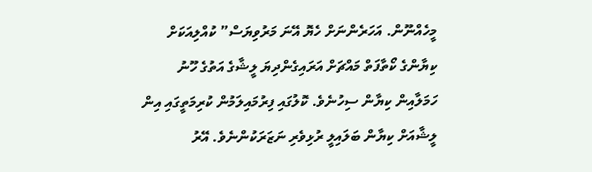މީހެއްނޫން. އަހަރެންނަށް ހެޔޮ އޭނަ މަރުވިޔަސް” ކުއްލިއަކަށް ކިޔާންގެ ކޯތާފަތް މައްޗަށް އަރައިގެންދިޔަ ލީޝާގެ އަތުގެ ހޫނު ހަމަލާއިން ކިޔާން ސިހުނެވެ. ކޮލުގައި ފިރުމައިލަމުން ކުރިމަތީގައި އިން ލީޝާއަށް ކިޔާން ބަލައިލީ ރުޅިވެރި ނަޒަރަކުންނެވެ. އޭރު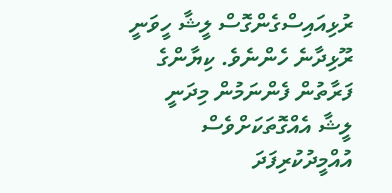ރުޅިއައިސްގެންގޮސް ލީޝާ ހީވަނީ ރޫޅިދާނެ ހެންނެވެ. ކިޔާންގެ ފަރާތުން ފެންނަމުން މިދަނީ ލީޝާ އެއްގޮތަކަށްވެސް އުއްމީދުކުރިފަދަ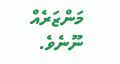މަންޒަރެއް ނޫނެވެ.